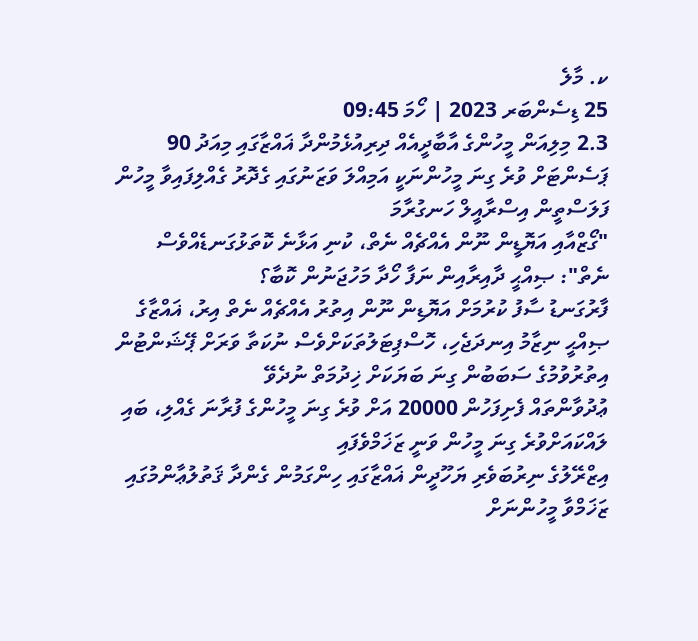ކ. މާލެ
25 ޑިސެންބަރ 2023 | ހޯމަ 09:45
2.3 މިލިއަން މީހުންގެ އާބާދީއެއް ދިރިއުޅެމުންދާ ޣައްޒާގައި މިއަދު 90 ޕަސެންޓަށް ވުރެ ގިނަ މީހުންނަކީ އަމިއްލަ ވަޒަނުގައި ގެދޮރު ގެއްލިފައިވާ މީހުން
ފަލަސްތީން އިސްރާއީލް ހަނގުރާމަ
"ގޯޒްއާއި އަޔޮޑީން ނޫން އެއްޗެއް ނެތް، ކުނި އަޅާނެ ކޮތަޅުގަނޑެއްވެސް ނެތް": ޞިއްޙީ ދާއިރާއިން ނަފާ ހޯދާ މަހުޖަނުން ކޮބާ؟
ފާރުގަނޑު ސާފު ކުރުމަށް އަޔޮޑިން ނޫން އިތުރު އެއްޗެއް ނެތް އިރު، ޣައްޒާގެ ޞިއްޙީ ނިޒާމު އިނދަޖެހި، ހޮސްޕިޓަލުތަކަށްވެސް ނުކަތާ ވަރަށް ޕޭޝަންޓުން އިތުރުވުމުގެ ސަބަބުން ގިނަ ބަޔަކަށް ޚިދުމަތް ނުދެވޭ
ޢުދުވާންތައް ފެށިފަހުން 20000 އަށް ވުރެ ގިނަ މީހުންގެ ފުރާނަ ގެއްލި، ބައި ލައްކައަށްވުރެ ގިނަ މީހުން ވަނީ ޒަޚަމްވެފައި
އިޒްރޭލުގެ ނިރުބަވެރި ޔަހޫދީން ޣައްޒާގައި ހިންގަމުން ގެންދާ ޤަތުލުޢާންމުގައި ޒަޚަމްވާ މީހުންނަށް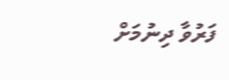ފަރުވާ ދިނުމަށް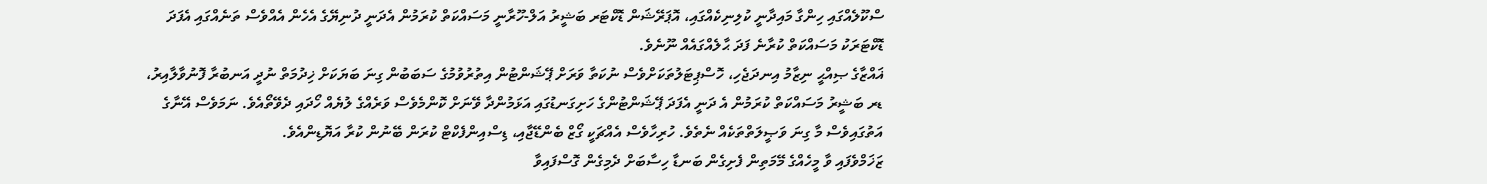ސްކޫލެއްގައި ހިންގާ މައިދާނީ ކުލިނިކެއްގައި، އޮޕަރޭޝަން ޑޮކްޓަރ ބަޝީރު އަލް-ހޫރާނީ މަސައްކަތް ކުރަމުން އެދަނީ ދުނިޔޭގެ އެހެން އެއްވެސް ތަނެއްގައި އެފަދަ ޑޮކްޓަރަކު މަސައްކަތް ކުރާނެ ފަދަ ޙާލެއްގައެއް ނޫނެވެ.
ޣައްޒާގެ ޞިއްޙީ ނިޒާމު އިނދަޖެހި، ހޮސްޕިޓަލުތަކަށްވެސް ނުކަތާ ވަރަށް ޕޭޝަންޓުން އިތުރުވުމުގެ ސަބަބުން ގިނަ ބަޔަކަށް ޚިދުމަތް ނުދީ އަނބުރާ ފޮނުވާލާއިރު، ޑރ ބަޝީރު މަސައްކަތް ކުރަމުން އެ ދަނީ އެފަދަ ޕޭޝަންޓުންގެ ހަށިގަނޑުގައި އަޅަމުންދާ ވޭނަށް ކޮންމެވެސް ވަރެއްގެ ލުޔެއް ހޯދައި ދެވޭތޯއެވެ. ނަމަވެސް އޭނާގެ އަތުގައިވެސް މާ ގިނަ ވަޞީލަތްތަކެއް ނެތެވެ. ހުރިހާވެސް އެއްޗަކީ ގޯޒް ބެންޑޭޖާއި، ޑިސްއިންފެކްޓް ކުރަން ބޭނުން ކުރާ އަޔޮޑިންއެވެ.
ޒަޚަމްވެފައި ވާ މީހެއްގެ މޭމަތިން ފެށިގެން ބަނޑާ ހިސާބަށް ދެމިގެން ގޮސްފައިވާ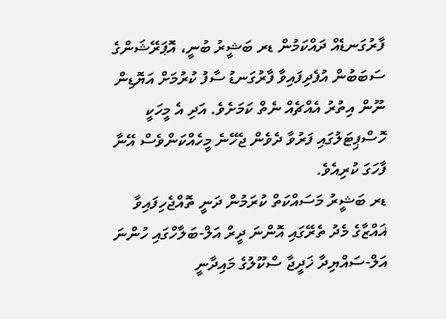ފާރުގަނޑެއް ދައްކަމުން ޑރ ބަޝީރު ބުނީ، އޮޕަރޭޝަންގެ ސަބަބުން އުފެދިފައިވާ ފާރުގަނޑު ސާފު ކުރުމަށް އަޔޮޑިން ނޫން އިތުރު އެއްޗެއް ނެތް ކަމަށެވެ. އަދި އެ މީހަކީ ހޮސްޕިޓަލުގައި ފަރުވާ ދެވެން ޖެހޭނެ މީހެއްކަންވެސް އޭނާ ފާހަގަ ކުރިއެވެ.
ޑރ ބަޝީރު މަސައްކަތް ކުރަމުން ދަނީ ތޮއްޖެހިފައިވާ ޣައްޒާގެ މެދު ތެރޭގައި އޮންނަ ދީރް އަލް-ބަލާހްގައި ހުންނަ އަލް-ސައްޔިދާ ޚަދީޖާ ސްކޫލުގެ މައިދާނީ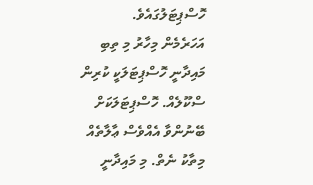ހޮސްޕިޓަލުގައެވެ.
އަހަރެމެން މިހާރު މި ތިބި މައިދާނީ ހޮސްޕިޓަލަކީ ކުރިން ސްކޫލެއް. ހޮސްޕިޓަލަކަށް ބޭނުންވާ އެއްވެސް ޢާލާތެއް މިތާކު ނެތް. މި މައިދާނީ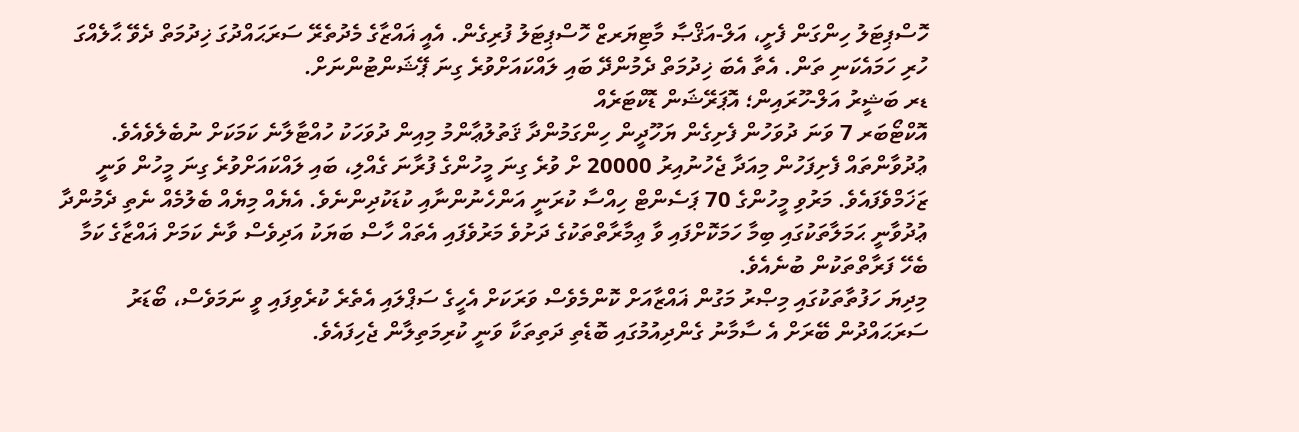ހޮސްޕިޓަލު ހިންގަން ފެށީ، އަލް-އަޤްޞާ މާޓިޔަރޒް ހޮސްޕިޓަލު ފުރިގެން. އެއީ ޣައްޒާގެ މެދުތެރޭ ސަރަޙައްދުގަ ޚިދުމަތް ދެވޭ ޙާލެއްގަ ހުރި ހަމައެކަނި ތަން. އެތާ އެބަ ޚިދުމަތް ދެމުންދޭ ބައި ލައްކައަށްވުރެ ގިނަ ޕޭޝަންޓުންނަށް.
ޑރ ބަޝީރު އަލް-ހޫރައިން؛ އޮޕަރޭޝަން ޑޮކްޓަރެއް
އޮކްޓޯބަރ 7 ވަނަ ދުވަހުން ފެށިގެން ޔަހޫދީން ހިންގަމުންދާ ޤަތުލުޢާންމު މިއިން ދުވަހަކު ހުއްޓާލާނެ ކަމަކަށް ނުބެލެވެއެވެ. ޢުދުވާންތައް ފެށިފަހުން މިއަދާ ޖެހުނުއިރު 20000 ށް ވުރެ ގިނަ މީހުންގެ ފުރާނަ ގެއްލި، ބައި ލައްކައަށްވުރެ ގިނަ މީހުން ވަނީ ޒަޚަމްވެފައެވެ. މަރުވި މީހުންގެ 70 ޕަސެންޓް ހިއްސާ ކުރަނީ އަންހެނުންނާއި ކުޑަކުދިންނެވެ. އެޔެއް މިޔެއް ބެލުމެއް ނެތި ދެމުންދާ ޢުދުވާނީ ޙަމަލާތަކުގައި ބިމާ ހަމަކޮށްފައި ވާ ޢިމާރާތްތަކުގެ ދަށުވެ މަރުވެފައި އެތައް ހާސް ބަޔަކު އަދިވެސް ވާނެ ކަމަށް ޣައްޒާގެ ކަމާ ބެހޭ ފަރާތްތަކުން ބުނެއެވެ.
މިދިޔަ ހަފުތާތަކުގައި މިޞްރު މަގުން ޣައްޒާއަށް ކޮންމެވެސް ވަރަކަށް އެހީގެ ސަޕްލައި އެތެރެ ކުރެވިފައި ވީ ނަމަވެސް، ބޯޑަރު ސަރަޙައްދުން ބޭރަށް އެ ސާމާނު ގެންދިއުމުގައި ބޮޑެތި ދަތިތަކާ ވަނީ ކުރިމަތިލާން ޖެހިފައެވެ.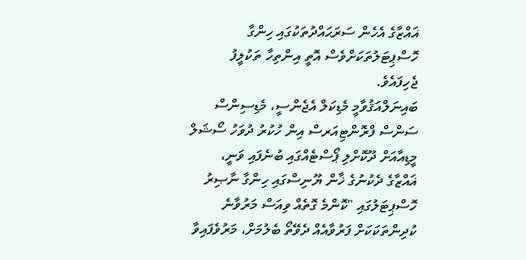ޣައްޒާގެ އެހެން ސަރަޙައްދުތަކުގައި ހިންގާ ހޮސްޕިޓަލުތަކަށްވެސް އޮތީ އިންތިހާ ތަކުލީފު ޖެހިފައެވެ.
ބައިނަލްއަޤުވާމީ މެޑިކަލް އެޖެންސީ، މެޑިސިންސް ސަންސް ފްރޮންޓިއަރސް އިން ހުކުރު ދުވަހު ސޯޝަލް މީޑިއާއަށް ދޫކޮށްލި ޕޯސްޓެއްގައި ބުނެފައި ވަނީ، ޣައްޒާގެ ދެކުނުގެ ޚާން ޔޫނިސްގައި ހިންގާ ނާޞިރު ހޮސްޕިޓަލުގައި "ކޮންމެ ގޮތެއް ވިއަސް މަރުވާނެ ކުދިންތަކަކަށް ފަރުވާއެއް ދެވޭތޯ ބެލުމަށް، މަރުވެފައިވާ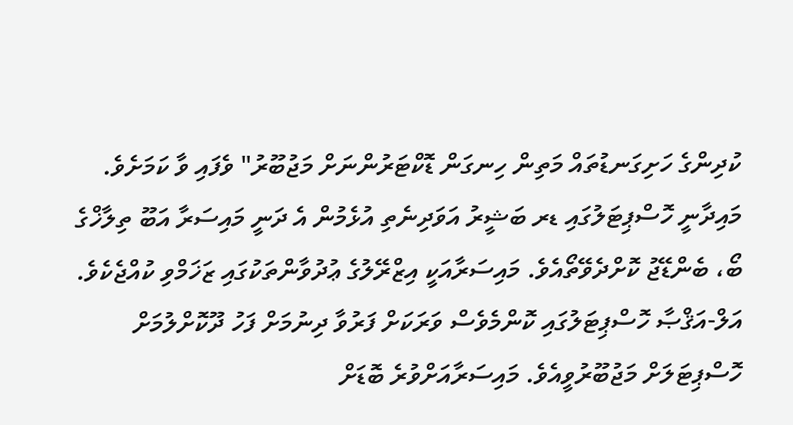ކުދިންގެ ހަށިގަނޑުތައް މަތިން ހިނގަން ޑޮކްޓަރުންނަށް މަޖުބޫރު" ވެފައި ވާ ކަމަށެވެ.
މައިދާނީ ހޮސްޕިޓަލުގައި ޑރ ބަޝީރު އަވަދިނެތި އުޅެމުން އެ ދަނީ މައިސަރާ އަބޫ ތިލާޚްގެ ބޯ، ބެންޑޭޖު ކޮށްދެވޭތޯއެވެ. މައިސަރާއަކީ އިޒްރޭލުގެ ޢުދުވާންތަކުގައި ޒަޚަމްވި ކުއްޖެކެވެ. އަލް-އަޤްޞާ ހޮސްޕިޓަލުގައި ކޮންމެވެސް ވަރަކަށް ފަރުވާ ދިނުމަށް ފަހު ދޫކޮށްލުމަށް ހޮސްޕިޓަލަށް މަޖުބޫރުވީއެވެ. މައިސަރާއަށްވުރެ ބޮޑަށް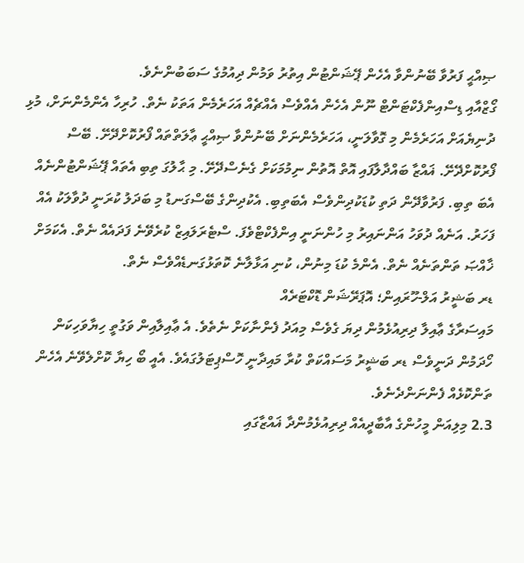ޞިއްޙީ ފަރުވާ ބޭނުންވާ އެހެން ޕޭޝަންޓުން އިތުރު ވަމުން ދިއުމުގެ ސަބަބުންނެވެ.
ގޯޒްއާއި ޑިސްއިންފެކްޓަންޓް ނޫން އެހެން އެއްވެސް އެއްޗެއް އަހަރެމެން އަތަކު ނެތް. ހުރިހާ އެންމެންނަށް، މުޅި ދުނިޔެއަށް އަހަރެމެން މި ގޮވާލަނީ، އަހަރެމެންނަށް ބޭނުންވާ ޞިއްޙީ ޢާލަތްތައް ފޯރުކޮށްދޭށޭ. ބޭސް ފޯރުކޮށްދޭށޭ. ޣައްޒާ ބައްދާލާފައި އޮތް އޮތުން ނިމުމަކަށް ގެނެސްދޭށޭ. މި ޙާލުގަ ތިބި އެތައް ޕޭޝަންޓުންނެއް އެބަ ތިބި. ފަރުވާދޭން ދަތި ކުޑަކުދިންވެސް އެބަތިބި. އެކުދިންގެ ބޭސްގަނޑު މި ބަދަލު ކުރަނީ ދުވާލަކު އެއް ފަހަރު. އަނެއް ދުވަހު އަންނައިރު މި ހުންނަނީ އިންފެކްޓްވެފަ. ސްޓެރަލައިޒް ކުރެވޭނެ ފަދައެއް ނެތް. އެކަމަށް ޚާއްޞަ ތަންތަނެއް ނެތް. އެންމެ ކުޑަ މިނުން، ކުނި އަޅާލާނެ ކޮތަޅުގަނޑެއްވެސް ނެތް.
ޑރ ބަޝީރު އަލް-ހޫރައިން؛ އޮޕަރޭޝަން ޑޮކްޓަރެއް
މައިސަރާގެ ޢާއިލާ ދިރިއުޅެމުން ދިޔަ ގެވެސް މިއަދު ފެންނާކަށް ނެތެވެ. އެ ޢާއިލާއިން ވަގުތީ ހިޔާވަހިކަން ހޯދަމުން ދަނީވެސް ޑރ ބަޝީރު މަސައްކަތް ކުރާ މައިދާނީ ހޮސްޕިޓަލުގައެވެ. އެއީ ބޯ ހިޔާ ކޮށްލެވޭނެ އެހެން ތަންކޮޅެއް ފެންނަންދެނެވެ.
2.3 މިލިއަން މީހުންގެ އާބާދީއެއް ދިރިއުޅެމުންދާ ޣައްޒާގައި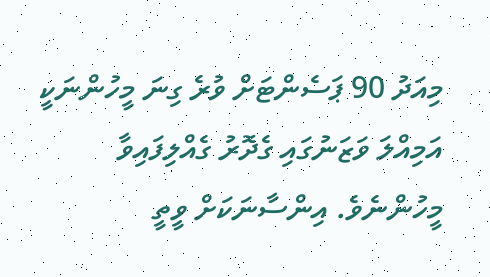މިއަދު 90 ޕަސެންޓަށް ވުރެ ގިނަ މީހުންނަކީ އަމިއްލަ ވަޒަނުގައި ގެދޮރު ގެއްލިފައިވާ މީހުންނެވެ. އިންސާނަކަށް ވީތީ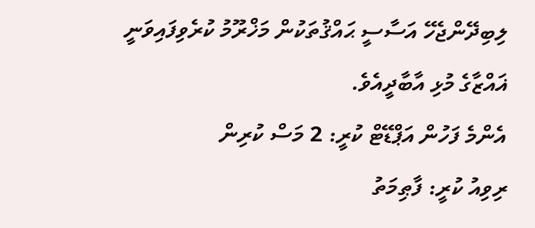ލިބިދޭންޖެހޭ އަސާސީ ޙައްޤުތަކުން މަޚްރޫމު ކުރެވިފައިވަނީ ޣައްޒާގެ މުޅި އާބާދީއެވެ.
އެންމެ ފަހުން އަޕްޑޭޓް ކުރީ: 2 މަސް ކުރިން
ރިވިއު ކުރީ: ފާޠިމަތު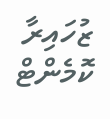ޒުހައިރާ
ކޮމެންޓް